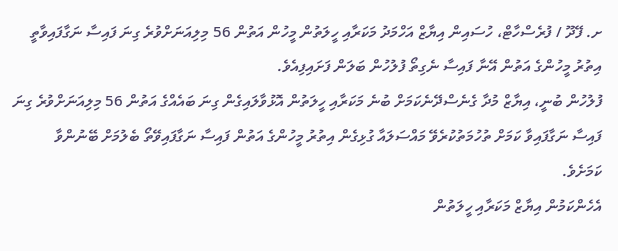ށ. ފޭދޫ / ފުރެސްހާޓް، ހުސައިން އިޔާޒް އަހްމަދު މަކަރާއި ހީލަތުން މީހުން އަތުން 56 މިލިއަނަށްވުރެ ގިނަ ފައިސާ ނަގާފައިވާތީ އިތުރު މީހުންގެ އަތުން އޭނާ ފައިސާ ނެގިތޯ ފުލުހުން ބަލަން ފަށައިފިއެވެ.
ފުލުހުން ބުނީ، އިޔާޒް މުދާ ގެނެސްދޭނެކަމަށް ބުނެ މަކަރާއި ހީލަތުން އޮޅުވާލައިގެން ގިނަ ބައެއްގެ އަތުން 56 މިލިއަނަށްވުރެ ގިނަ ފައިސާ ނަގާފައިވާ ކަމަށް ތުހުމަތުކުރެވޭ މައްސަލައާ ގުޅިގެން އިތުރު މީހުންގެ އަތުން ފައިސާ ނަގާފައިވޭތޯ ބެލުމަށް ބޭނުންވާ ކަމަށެވެ.
އެހެންކަމުން އިޔާޒް މަކަރާއި ހީލަތުން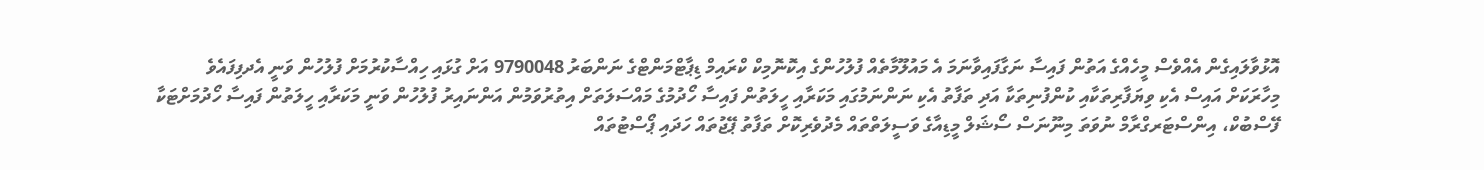އޮޅުވާލައިގެން އެއްވެސް މީހެއްގެ އަތުން ފައިސާ ނަގާފައިވާނަމަ އެ މައުލޫމާތެއް ފުލުހުންގެ އިކޮނޮމިކް ކްރައިމް ޑިޕާޓްމަންޓްގެ ނަންބަރު 9790048 އަށް ގުޅައި ހިއްސާކުރުމަށް ފުލުހުން ވަނީ އެދފިފައެވެ
މިހާރަކަށް އައިސް އެކި ވިޔަފާރިތަކާއި ކުންފުނިތަކާ އަދި ތަފާތު އެކި ނަންނަމުގައި މަކަރާއި ހީލަތުން ފައިސާ ހޯދުމުގެ މައްސަލަތަށް އިތުރުވަމުން އަންނައިރު ފުލުހުން ވަނީ މަކަރާއި ހީލަތުން ފައިސާ ހޯދުމަށްޓަކާ ފޭސްބުކް، އިންސްޓަރގްރާމް ނުވަތަ މިނޫނަސް ސޯޝަލް މީޑިއާގެ ވަސީލަތްތައް މެދުވެރިކޮށް ތަފާތު ޕޭޖުތައް ހަދައި ޕޯސްޓުތައް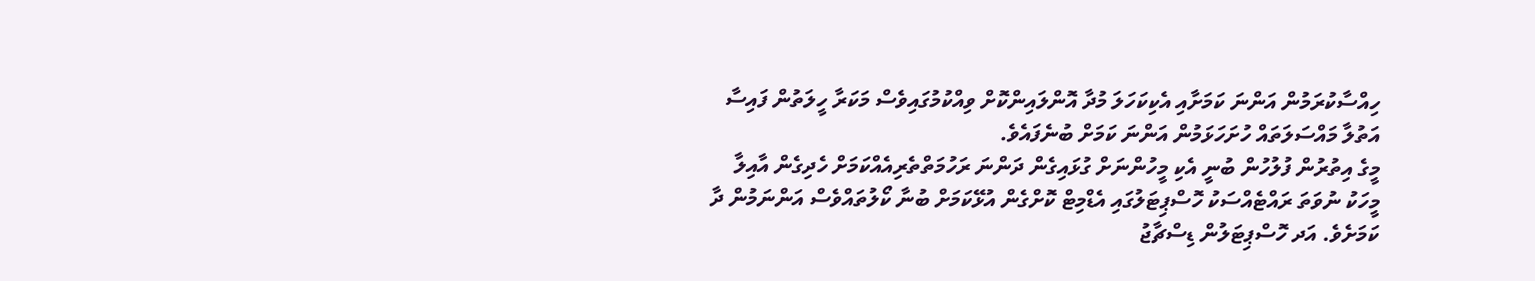ހިއްސާކުރަމުން އަންނަ ކަމަށާއި އެކިކަހަލަ މުދާ އޮންލައިންކޮށް ވިއްކުމުގައިވެސް މަކަރާ ހީލަތުން ފައިސާ އަތުލާ މައްސަލަތައް ހުށަހަޅަމުން އަންނަ ކަމަށް ބުނެފައެވެ.
މީގެ އިތުރުން ފުލުހުން ބުނީ އެކި މީހުންނަށް ގުޅައިގެން ދަންނަ ރަހުމަތްތެރިއެއްކަމަށް ހެދިގެން އާއިލާ މީހަކު ނުވަތަ ރައްޓެއްސަކު ހޮސްޕިޓަލުގައި އެޑްމިޓް ކޮށްގެން އުޅޭކަމަށް ބުނާ ކޯލުތައްވެސް އަންނަމުން ދާ ކަމަށެވެ. އަދ ހޮސްޕިޓަލުން ޑިސްޗާޖު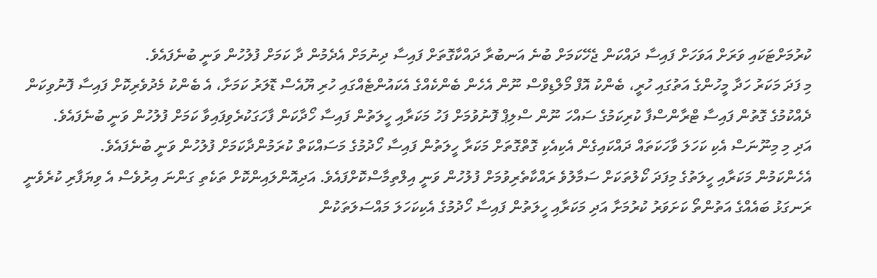ކުރުމަށްޓަކައި ވަރަށް އަވަހަށް ފައިސާ ދައްކަން ޖެހޭކަމަށް ބުނެ އަނބުރާ ދައްކާގޮތަށް ފައިސާ ދިނުމަށް އެދެމުން ދާ ކަމަށް ފުލުހުން ވަނީ ބުނެފައެވެ.
މި ފަދަ މަކަރު ހަދާ މީހުންގެ އަތުގައި ހުރީ، ބެންކު އޮފް މޯލްޑިވްސް ނޫން އެހެން ބެންކެއްގެ އެކައުންޓެއްގައި ހުރި ޔޫއެސް ޑޮލަރު ކަމަށާ، އެ ބެންކު މެދުވެރިކޮށް ފައިސާ ފޮނުވިކަން ދެއްކުމުގެ ގޮތުން ފައިސާ ޓްރާންސްފާ ކުރިކަމުގެ ސައްހަ ނޫން ސްލިޕް ފޮނުވުމަށް ފަހު މަކަރާއި ހީލަތުން ފައިސާ ހޯދާކަން ފާހަގަކުރެވިފައިވާ ކަމަށް ފުލުހުން ވަނީ ބުނެފައެވެ.
އަދި މި މިނޫނަސް އެކި ކަހަލަ ވާހަކަތައް ދައްކައިގެން އެކިއެކި ގޮތްގޮތަށް މަކަރާ ހީލަތުން ފައިސާ ހޯދުމުގެ މަސައްކަތް ކުރަމުންދާކަމަށް ފުލުހުން ވަނީ ބުނެފައެވެ.
އެހެންކަމުން މަކަރާއި ހީލަތުގެ މިފަދަ ކޯލުތަކަށް ސަމާލުވެ ރައްކާތެރިވުމަށް ފުލުހުން ވަނީ އިލްތިމާސްކޮށްފައެވެ. އަދިއޮންލައިންކޮށް ތަކެތި ގަންނަ އިރުވެސް އެ ވިޔަފާރި ކުރެވެނީ ރަނގަޅު ބައެއްގެ އަތުންތޯ ކަށަވަރު ކުރުމަށާ އަދި މަކަރާއި ހީލަތުން ފައިސާ ހޯދުމުގެ އެކިކަހަލަ މައްސަލަތަކުން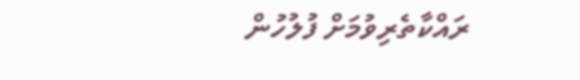ރައްކާތެރިވުމަށް ފުލުހުން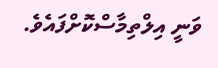ވަނީ އިލްތިމާސްކޮށްފައެވެ.